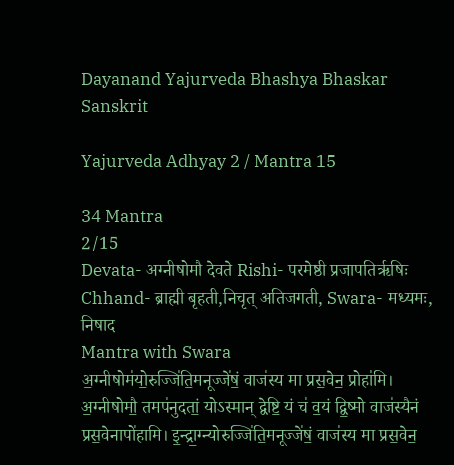Dayanand Yajurveda Bhashya Bhaskar Sanskrit

Yajurveda Adhyay 2 / Mantra 15

34 Mantra
2/15
Devata- अग्नीषोमौ देवते Rishi- परमेष्ठी प्रजापतिर्ऋषिः Chhand- ब्राह्मी बृहती,निचृत् अतिजगती, Swara- मध्यमः, निषाद
Mantra with Swara
अ॒ग्नीषोम॑यो॒रुज्जि॑ति॒मनूज्जे॑षं॒ वाज॑स्य मा प्रस॒वेन॒ प्रोहा॑मि। अ॒ग्नीषोमौ॒ तमप॑नुदतां॒ योऽस्मान् द्वेष्टि॒ यं च॑ व॒यं द्वि॒ष्मो वाज॑स्यैनं प्रस॒वेनापो॑हामि। इ॒न्द्रा॒ग्न्योरुज्जि॑ति॒मनूज्जे॑षं॒ वाज॑स्य मा प्रस॒वेन॒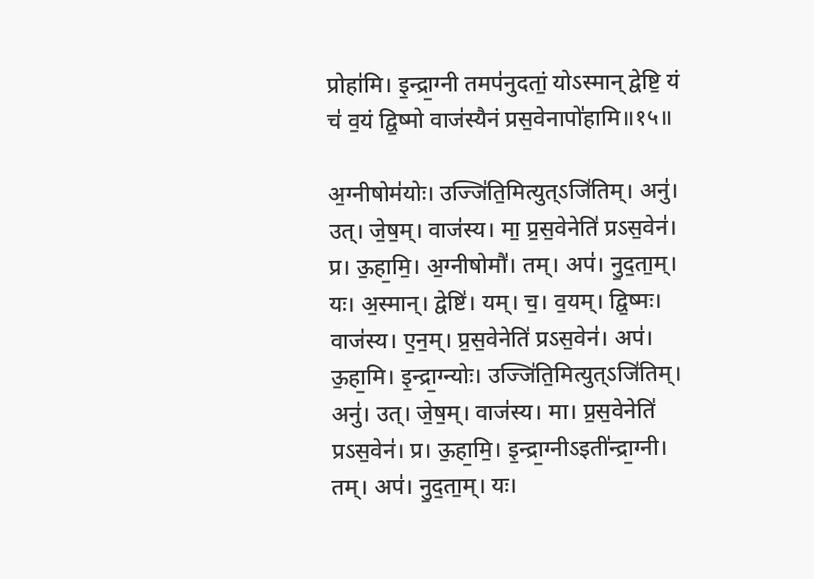प्रोहा॑मि। इ॒न्द्रा॒ग्नी तमप॑नुदतां॒ योऽस्मान् द्वेष्टि॒ यं च॑ व॒यं द्वि॒ष्मो वाज॑स्यैनं प्रस॒वेनापो॑हामि॥१५॥

अ॒ग्नीषोम॑योः। उज्जि॑ति॒मित्युत्ऽजि॑तिम्। अनु॑। उत्। जे॒ष॒म्। वाज॑स्य। मा॒ प्र॒स॒वेनेति॑ प्रऽस॒वेन॑। प्र। ऊ॒हा॒मि॒। अ॒ग्नीषोमौ॑। तम्। अप॑। नु॒द॒ता॒म्। यः। अ॒स्मान्। द्वेष्टि॑। यम्। च॒। व॒यम्। द्वि॒ष्मः। वाज॑स्य। ए॒न॒म्। प्र॒स॒वेनेति॑ प्रऽस॒वेन॑। अप॑। ऊ॒हा॒मि। इ॒न्द्रा॒ग्न्योः। उज्जि॑ति॒मित्युत्ऽजि॑तिम्। अनु॑। उत्। जे॒ष॒म्। वाज॑स्य। मा। प्र॒स॒वेनेति॑ प्रऽस॒वेन॑। प्र। ऊ॒हा॒मि॒। इ॒न्द्रा॒ग्नीऽइती॑न्द्रा॒ग्नी। तम्। अप॑। नु॒द॒ता॒म्। यः।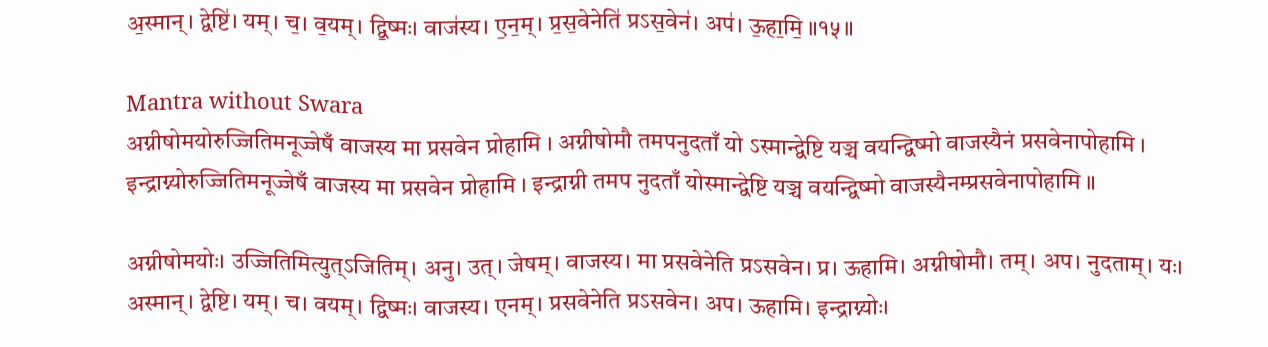अ॒स्मान्। द्वेष्टि॑। यम्। च॒। व॒यम्। द्वि॒ष्मः। वाज॑स्य। ए॒न॒म्। प्र॒स॒वेनेति॑ प्रऽस॒वेन॑। अप॑। ऊ॒हा॒मि॒ ॥१५॥

Mantra without Swara
अग्नीषोमयोरुज्जितिमनूज्जेषँ वाजस्य मा प्रसवेन प्रोहामि । अग्नीषोमौ तमपनुदताँ यो ऽस्मान्द्वेष्टि यञ्च वयन्द्विष्मो वाजस्यैनं प्रसवेनापोहामि । इन्द्राग्न्योरुज्जितिमनूज्जेषँ वाजस्य मा प्रसवेन प्रोहामि । इन्द्राग्नी तमप नुदताँ योस्मान्द्वेष्टि यञ्च वयन्द्विष्मो वाजस्यैनम्प्रसवेनापोहामि ॥

अग्नीषोमयोः। उज्जितिमित्युत्ऽजितिम्। अनु। उत्। जेषम्। वाजस्य। मा प्रसवेनेति प्रऽसवेन। प्र। ऊहामि। अग्नीषोमौ। तम्। अप। नुदताम्। यः। अस्मान्। द्वेष्टि। यम्। च। वयम्। द्विष्मः। वाजस्य। एनम्। प्रसवेनेति प्रऽसवेन। अप। ऊहामि। इन्द्राग्न्योः।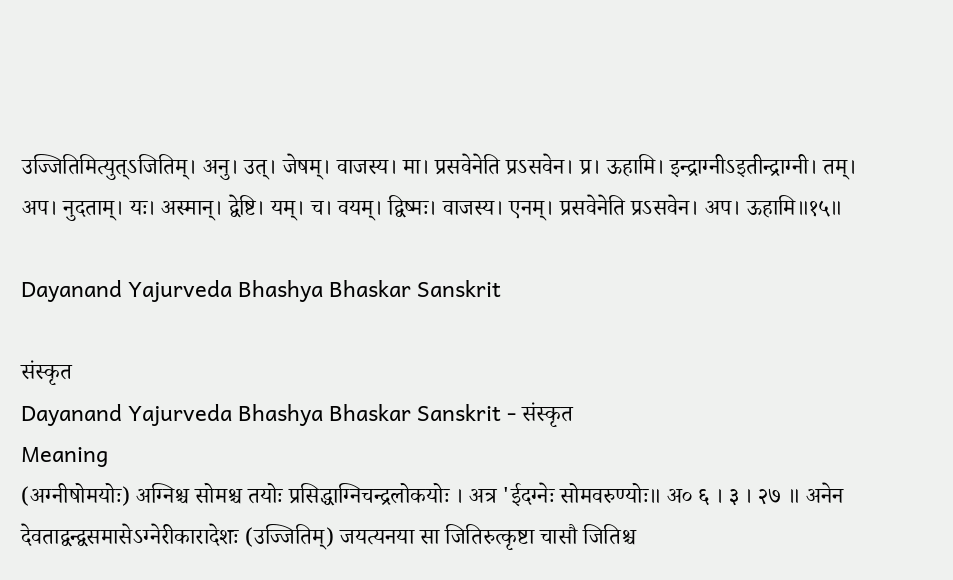उज्जितिमित्युत्ऽजितिम्। अनु। उत्। जेषम्। वाजस्य। मा। प्रसवेनेति प्रऽसवेन। प्र। ऊहामि। इन्द्राग्नीऽइतीन्द्राग्नी। तम्। अप। नुदताम्। यः। अस्मान्। द्वेष्टि। यम्। च। वयम्। द्विष्मः। वाजस्य। एनम्। प्रसवेनेति प्रऽसवेन। अप। ऊहामि॥१५॥

Dayanand Yajurveda Bhashya Bhaskar Sanskrit

संस्कृत
Dayanand Yajurveda Bhashya Bhaskar Sanskrit - संस्कृत
Meaning
(अग्नीषोमयोः) अग्निश्च सोमश्च तयोः प्रसिद्धाग्निचन्द्रलोकयोः । अत्र 'ईदग्नेः सोमवरुण्योः॥ अ० ६ । ३ । २७ ॥ अनेन देवताद्वन्द्वसमासेऽग्नेरीकारादेशः (उज्जितिम्) जयत्यनया सा जितिरुत्कृष्टा चासौ जितिश्च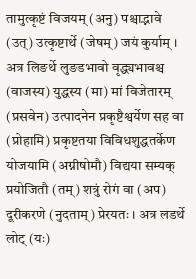तामुत्कृष्टं विजयम् (अनु) पश्चाद्भावे (उत्) उत्कृष्टार्थे (जेषम्) जयं कुर्याम् । अत्र लिङर्थे लुङडभावो वृद्ध्यभावश्च (वाजस्य) युद्धस्य (मा) मां विजेतारम् (प्रसवेन) उत्पादनेन प्रकृष्टैश्वर्येण सह वा (प्रोहामि) प्रकृष्टतया विविधशुद्धतर्केण योजयामि (अग्नीषोमौ) विद्यया सम्यक् प्रयोजितौ (तम्) शत्रुं रोगं वा (अप) दूरीकरणे (नुदताम्) प्रेरयतः । अत्र लडर्थे लोट् (यः)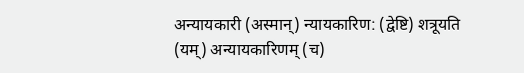अन्यायकारी (अस्मान्) न्यायकारिण: (द्वेष्टि) शत्रूयति (यम्) अन्यायकारिणम् (च)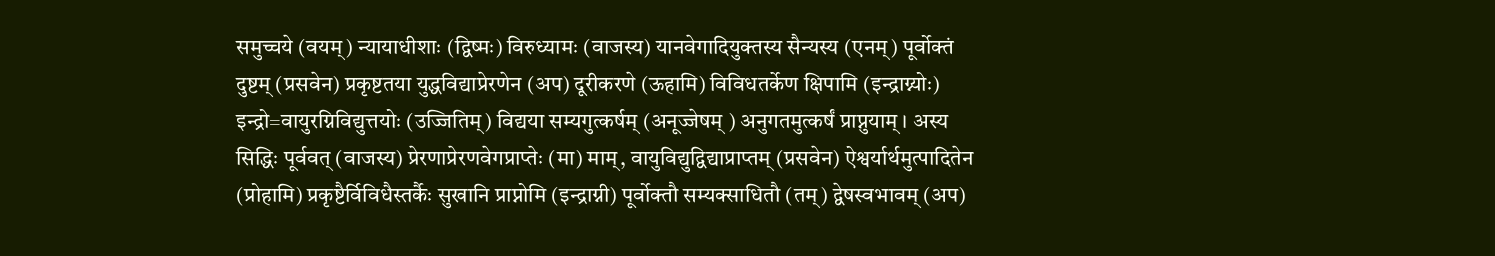समुच्चये (वयम्) न्यायाधीशाः (द्विष्मः) विरुध्यामः (वाजस्य) यानवेगादियुक्तस्य सैन्यस्य (एनम्) पूर्वोक्तं दुष्टम् (प्रसवेन) प्रकृष्टतया युद्धविद्याप्रेरणेन (अप) दूरीकरणे (ऊहामि) विविधतर्केण क्षिपामि (इन्द्राग्न्योः) इन्द्रो=वायुरग्निविद्युत्तयोः (उज्जितिम्) विद्यया सम्यगुत्कर्षम् (अनूज्जेषम् ) अनुगतमुत्कर्षं प्राप्नुयाम् । अस्य सिद्धिः पूर्ववत् (वाजस्य) प्रेरणाप्रेरणवेगप्राप्तेः (मा) माम्, वायुविद्युद्विद्याप्राप्तम् (प्रसवेन) ऐश्वर्यार्थमुत्पादितेन (प्रोहामि) प्रकृष्टैर्विविधैस्तर्कैः सुखानि प्राप्नोमि (इन्द्राग्नी) पूर्वोक्तौ सम्यक्साधितौ (तम्) द्वेषस्वभावम् (अप)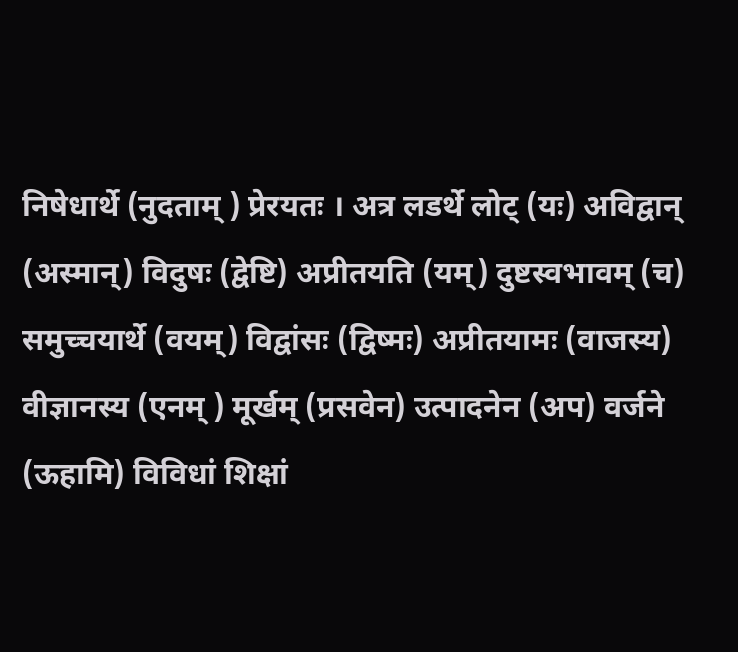निषेधार्थे (नुदताम् ) प्रेरयतः । अत्र लडर्थे लोट् (यः) अविद्वान् (अस्मान्) विदुषः (द्वेष्टि) अप्रीतयति (यम्) दुष्टस्वभावम् (च) समुच्चयार्थे (वयम्) विद्वांसः (द्विष्मः) अप्रीतयामः (वाजस्य) वीज्ञानस्य (एनम् ) मूर्खम् (प्रसवेन) उत्पादनेन (अप) वर्जने (ऊहामि) विविधां शिक्षां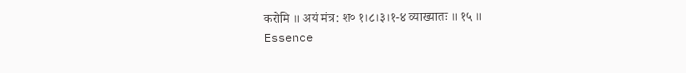करोमि ॥ अयं मंत्र: श० १।८।३।१-४ व्याख्यातः ॥ १५ ॥
Essence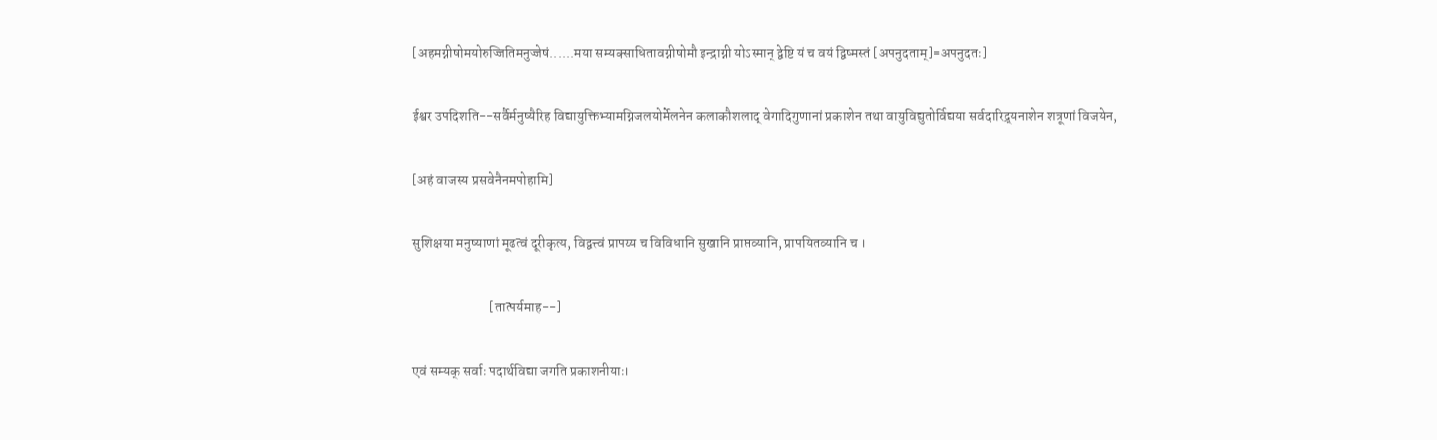[अहमग्नीषोमयोरुज्जितिमनुज्जेषं......मया सम्यक्साधितावग्नीषोमौ इन्द्राग्नी योऽस्मान् द्वेष्टि यं च वयं द्विष्मस्तं [अपनुदताम्]=अपनुदतः]

ईश्वर उपदिशति--सर्वैर्मनुष्यैरिह विद्यायुक्तिभ्यामग्निजलयोर्मेलनेन कलाकौशलाद् वेगादिगुणानां प्रकाशेन तथा वायुविद्युतोर्विद्यया सर्वदारिद्र्यनाशेन शत्रूणां विजयेन,

[अहं वाजस्य प्रसवेनैनमपोहामि]

सुशिक्षया मनुष्याणां मूढत्वं दूरीकृत्य, विद्वत्त्वं प्रापय्य च विविधानि सुखानि प्राप्तव्यानि, प्रापयितव्यानि च ।

                            [तात्पर्यमाह--]

एवं सम्यक् सर्वाः पदार्थविद्या जगति प्रकाशनीयाः।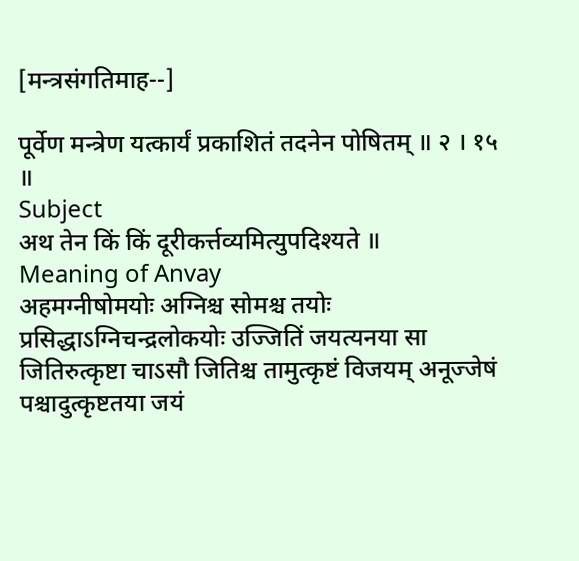[मन्त्रसंगतिमाह--]

पूर्वेण मन्त्रेण यत्कार्यं प्रकाशितं तदनेन पोषितम् ॥ २ । १५ ॥
Subject
अथ तेन किं किं दूरीकर्त्तव्यमित्युपदिश्यते ॥
Meaning of Anvay
अहमग्नीषोमयोः अग्निश्च सोमश्च तयोः प्रसिद्धाऽग्निचन्द्रलोकयोः उज्जितिं जयत्यनया सा जितिरुत्कृष्टा चाऽसौ जितिश्च तामुत्कृष्टं विजयम् अनूज्जेषं पश्चादुत्कृष्टतया जयं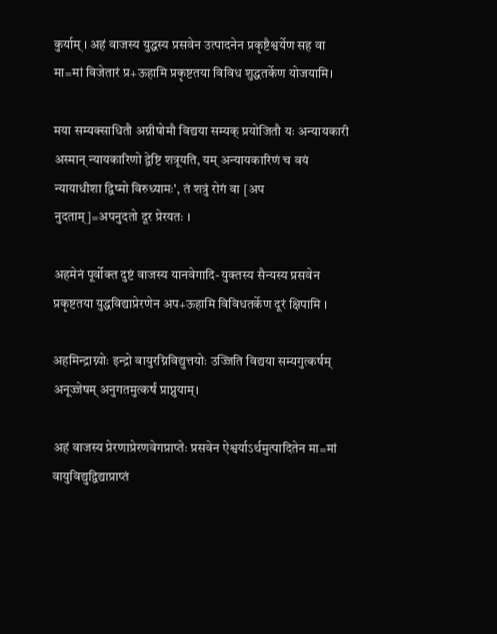कुर्याम् । अहं वाजस्य युद्धस्य प्रसवेन उत्पादनेन प्रकृष्टैश्वर्येण सह वा मा=मां विजेतारं प्र+ऊहामि प्रकृष्टतया विविध शुद्धतर्केण योजयामि।

मया सम्यक्साधितौ अग्नीषोमौ विद्यया सम्यक् प्रयोजितौ यः अन्यायकारी अस्मान् न्यायकारिणो द्वेष्टि शत्रूयति, यम् अन्यायकारिणं च वयं न्यायाधीशा द्विष्मो विरुध्यामः', तं शत्रुं रोगं वा [अप नुदताम्]=अपनुदतो दूर प्रेरयतः ।

अहमेनं पूर्वोक्त दुष्टं वाजस्य यानवेगादि- युक्तस्य सैन्यस्य प्रसवेन प्रकृष्टतया युद्धविद्याप्रेरणेन अप+ऊहामि विविधतर्केण दूरं क्षिपामि ।

अहमिन्द्राग्न्योः इन्द्रो वायुरग्निविद्युत्तयोः उज्जिति विद्यया सम्यगुत्कर्षम् अनूज्जेषम् अनुगतमुत्कर्षं प्राप्नुयाम्।

अहं वाजस्य प्रेरणाप्रेरणवेगप्राप्तेः प्रसवेन ऐश्वर्याऽर्थमुत्पादितेन मा=मां वायुविद्युद्विद्याप्राप्तं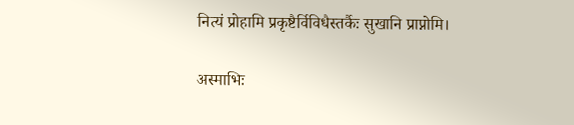नित्यं प्रोहामि प्रकृष्टैर्विविधैस्तर्कैः सुखानि प्राप्नोमि।

अस्माभिः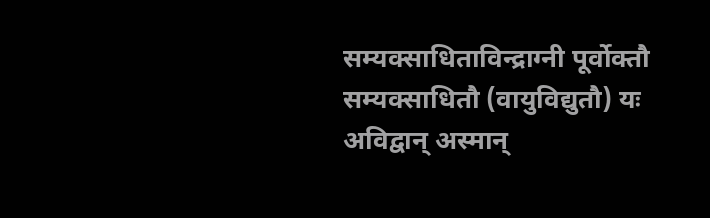सम्यक्साधिताविन्द्राग्नी पूर्वोक्तौ सम्यक्साधितौ (वायुविद्युतौ) यः अविद्वान् अस्मान्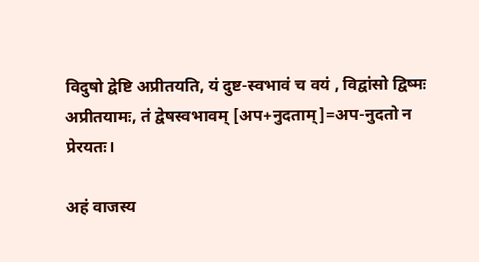विदुषो द्वेष्टि अप्रीतयति, यं दुष्ट-स्वभावं च वयं , विद्वांसो द्विष्मः अप्रीतयामः, तं द्वेषस्वभावम् [अप+नुदताम्]=अप-नुदतो न प्रेरयतः।

अहं वाजस्य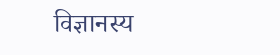विज्ञानस्य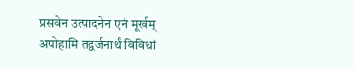प्रसवेन उत्पादनेन एनं मूर्खम् अपोहामि तद्वर्जनार्थं विविधां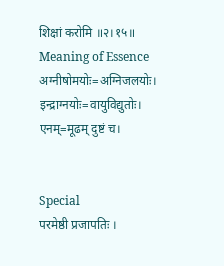शिक्षां करोमि ॥२।१५॥
Meaning of Essence
अग्नीषोमयोः=अग्निजलयोः। इन्द्राग्नयोः=वायुविद्युतोः। एनम्=मूढम् दुष्टं च।


Special
परमेष्ठी प्रजापतिः ।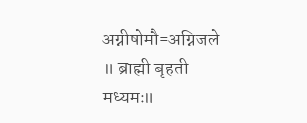अग्नीषोमौ=अग्निजले ॥ ब्राह्मी बृहती मध्यमः॥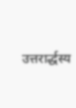उत्तरार्द्धस्य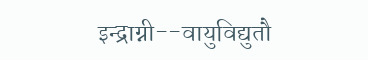इन्द्राग्नी--वायुविद्युतौ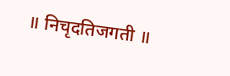॥ निचृदतिजगती ॥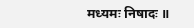मध्यमः निषादः ॥